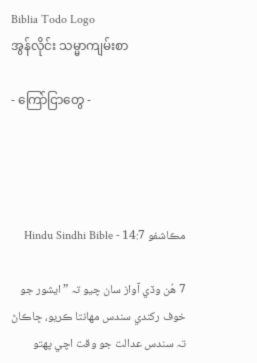Biblia Todo Logo
အွန်လိုင်း သမ္မာကျမ်းစာ

- ကြော်ငြာတွေ -




مڪاشفو 14:7 - Hindu Sindhi Bible

7 هُن وڏي آواز سان چيو تہ ”ايشور جو خوف رکندي سندس مهانتا ڪريو، ڇاڪاڻ تہ سندس عدالت جو وقت اچي پهتو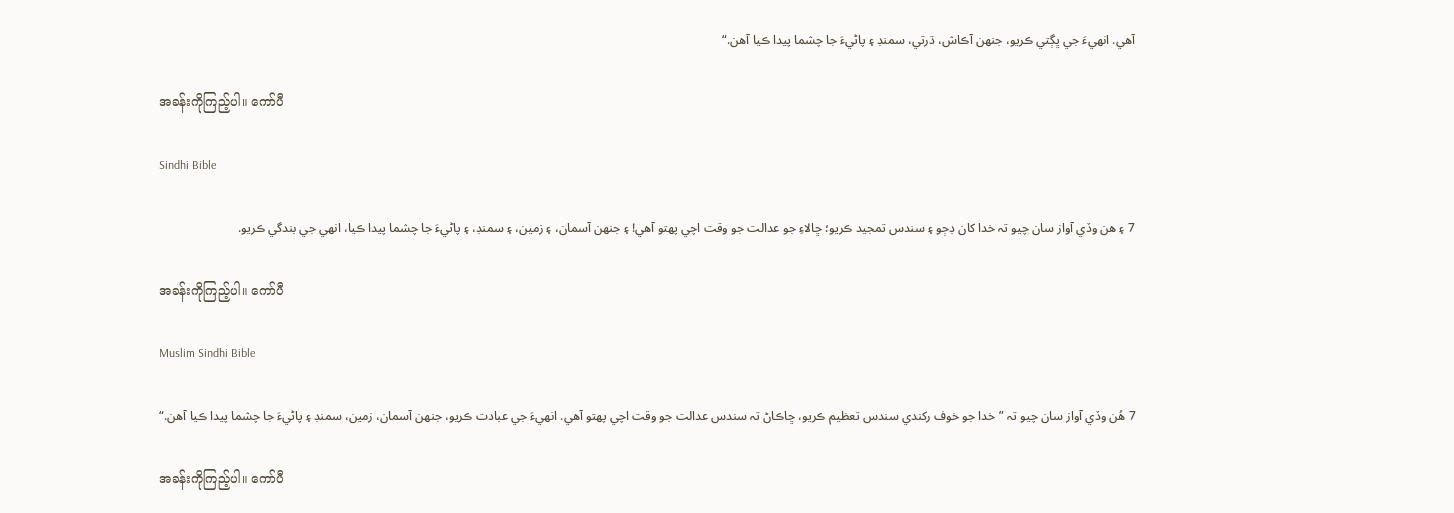آهي. انهيءَ جي ڀڳتي ڪريو، جنهن آڪاش، ڌرتي، سمنڊ ۽ پاڻيءَ جا چشما پيدا ڪيا آهن.“

အခန်းကိုကြည့်ပါ။ ကော်ပီ

Sindhi Bible

7 ۽ هن وڏي آواز سان چيو تہ خدا کان ڊڄو ۽ سندس تمجيد ڪريو؛ ڇالاءِ جو عدالت جو وقت اچي پهتو آهي! ۽ جنهن آسمان، ۽ زمين، ۽ سمنڊ، ۽ پاڻيءَ جا چشما پيدا ڪيا، انهي جي بندگي ڪريو.

အခန်းကိုကြည့်ပါ။ ကော်ပီ

Muslim Sindhi Bible

7 هُن وڏي آواز سان چيو تہ ”خدا جو خوف رکندي سندس تعظيم ڪريو، ڇاڪاڻ تہ سندس عدالت جو وقت اچي پهتو آهي. انهيءَ جي عبادت ڪريو، جنهن آسمان، زمين، سمنڊ ۽ پاڻيءَ جا چشما پيدا ڪيا آهن.“

အခန်းကိုကြည့်ပါ။ ကော်ပီ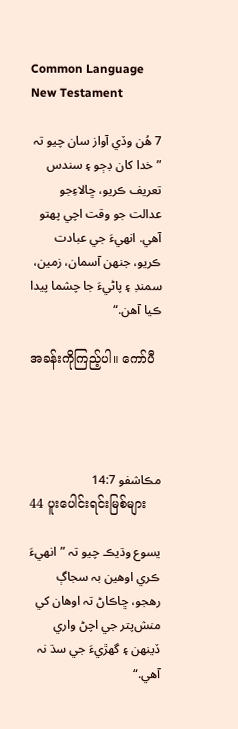Common Language New Testament

7 ھُن وڏي آواز سان چيو تہ ”خدا کان ڊڄو ۽ سندس تعريف ڪريو، ڇالاءِجو عدالت جو وقت اچي پھتو آھي. انھيءَ جي عبادت ڪريو، جنھن آسمان، زمين، سمنڊ ۽ پاڻيءَ جا چشما پيدا ڪيا آھن.“

အခန်းကိုကြည့်ပါ။ ကော်ပီ




مڪاشفو 14:7
44 ပူးပေါင်းရင်းမြစ်များ

يسوع وڌيڪ چيو تہ ”انهيءَ ڪري اوهين بہ سجاڳ رهجو، ڇاڪاڻ تہ اوهان کي منش‌پتر جي اچڻ واري ڏينهن ۽ گھڙيءَ جي سڌ نہ آهي.“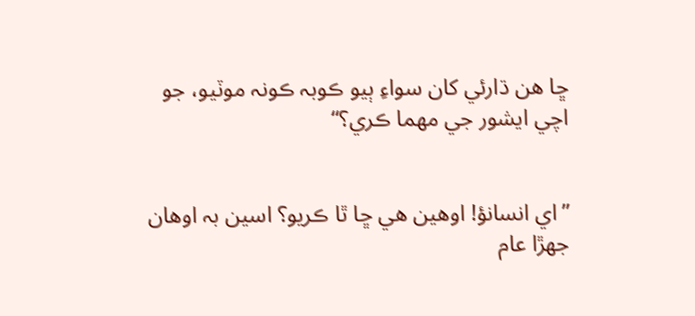ڇا هن ڌارئي کان سواءِ ٻيو ڪوبہ ڪونہ موٽيو، جو اچي ايشور جي مهما ڪري؟“


”اي انسانؤ! اوهين هي ڇا ٿا ڪريو؟ اسين بہ اوهان جهڙا عام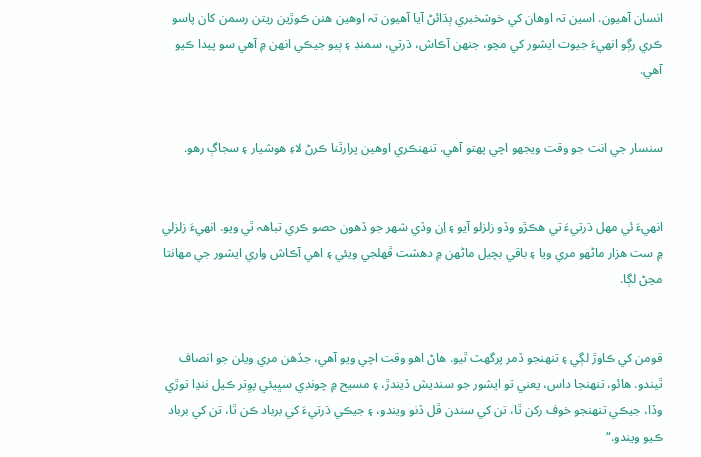انسان آهيون. اسين تہ اوهان کي خوشخبري ٻڌائڻ آيا آهيون تہ اوهين هنن ڪوڙين ريتن رسمن کان پاسو ڪري رڳو انهيءَ جيوت ايشور کي مڃو، جنهن آڪاش، ڌرتي، سمنڊ ۽ ٻيو جيڪي انهن ۾ آهي سو پيدا ڪيو آهي.


سنسار جي انت جو وقت ويجھو اچي پهتو آهي. تنهنڪري اوهين پرارٿنا ڪرڻ لاءِ هوشيار ۽ سجاڳ رهو.


انهيءَ ئي مهل ڌرتيءَ تي هڪڙو وڏو زلزلو آيو ۽ اِن وڏي شهر جو ڏهون حصو ڪري تباهہ ٿي ويو. انهيءَ زلزلي ۾ ست هزار ماڻهو مري ويا ۽ باقي بچيل ماڻهن ۾ دهشت ڦهلجي ويئي ۽ اهي آڪاش واري ايشور جي مهانتا مڃڻ لڳا.


قومن کي ڪاوڙ لڳي ۽ تنهنجو ڏمر پرگھٽ ٿيو. هاڻ اهو وقت اچي ويو آهي، جڏهن مري ويلن جو انصاف ٿيندو. هائو، تنهنجا داس، يعني تو ايشور جو سنديش ڏيندڙ، ۽ مسيح ۾ چونڊي سڀيئي پوِتر ڪيل ننڍا توڙي وڏا، جيڪي تنهنجو خوف رکن ٿا، تن کي سندن ڦل ڏنو ويندو، ۽ جيڪي ڌرتيءَ کي برباد ڪن ٿا، تن کي برباد ڪيو ويندو.“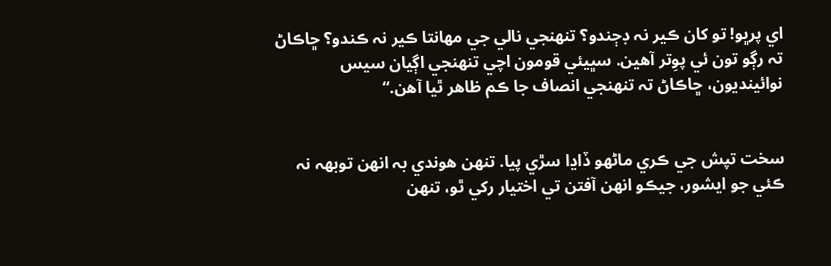اي پرڀو! تو کان ڪير نہ ڊڄندو؟ تنهنجي نالي جي مهانتا ڪير نہ ڪندو؟ ڇاڪاڻ تہ رڳو تون ئي پوِتر آهين. سڀيئي قومون اچي تنهنجي اڳيان سيس نوائينديون، ڇاڪاڻ تہ تنهنجي انصاف جا ڪم ظاهر ٿيا آهن.“


سخت تپش جي ڪري ماڻهو ڏاڍا سڙي پيا. تنهن هوندي بہ انهن توبهہ نہ ڪئي جو ايشور، جيڪو انهن آفتن تي اختيار رکي ٿو، تنهن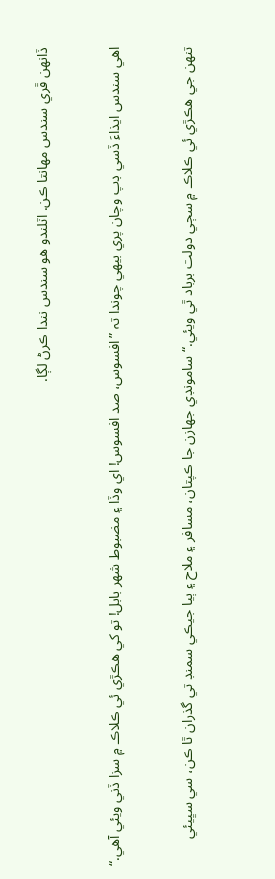ڏانهن ڦري سندس مهانتا ڪن. اٽلندو هو سندس نندا ڪرڻ لڳا.


اهي سندس ايذاءَ ڏسي ڊپ وچان پري بيهي چوندا تہ ”افسوس، صد افسوس! اي وڏا ۽ مضبوط شهر بابل! تو کي هڪڙي ئي ڪلاڪ ۾ سزا ڏني ويئي آهي.“


تنهن جي هڪڙي ئي ڪلاڪ ۾ سڄي دولت برباد ٿي ويئي.“ سامونڊي جهازن جا ڪپتان، مسافر ۽ ملاح ۽ ٻيا جيڪي سمنڊ تي گذران ٿا ڪن، سي سڀيئي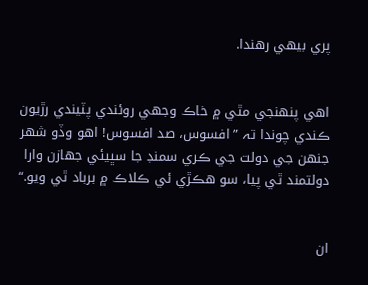پري بيهي رهندا.


اهي پنهنجي مٿي ۾ خاڪ وجھي روئندي پٽيندي رڙيون ڪندي چوندا تہ ”افسوس، صد افسوس! اهو وڏو شهر جنهن جي دولت جي ڪري سمنڊ جا سڀيئي جهازن وارا دولتمند ٿي پيا، سو هڪڙي ئي ڪلاڪ ۾ برباد ٿي ويو.“


ان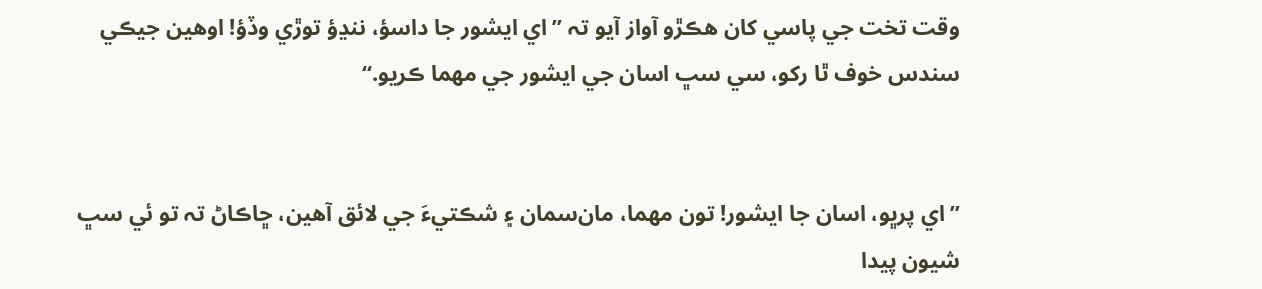وقت تخت جي پاسي کان هڪڙو آواز آيو تہ ”اي ايشور جا داسؤ، ننڍؤ توڙي وڏؤ! اوهين جيڪي سندس خوف ٿا رکو، سي سڀ اسان جي ايشور جي مهما ڪريو.“


”اي پرڀو، اسان جا ايشور! تون مهما، مان‌سمان ۽ شڪتيءَ جي لائق آهين، ڇاڪاڻ تہ تو ئي سڀ شيون پيدا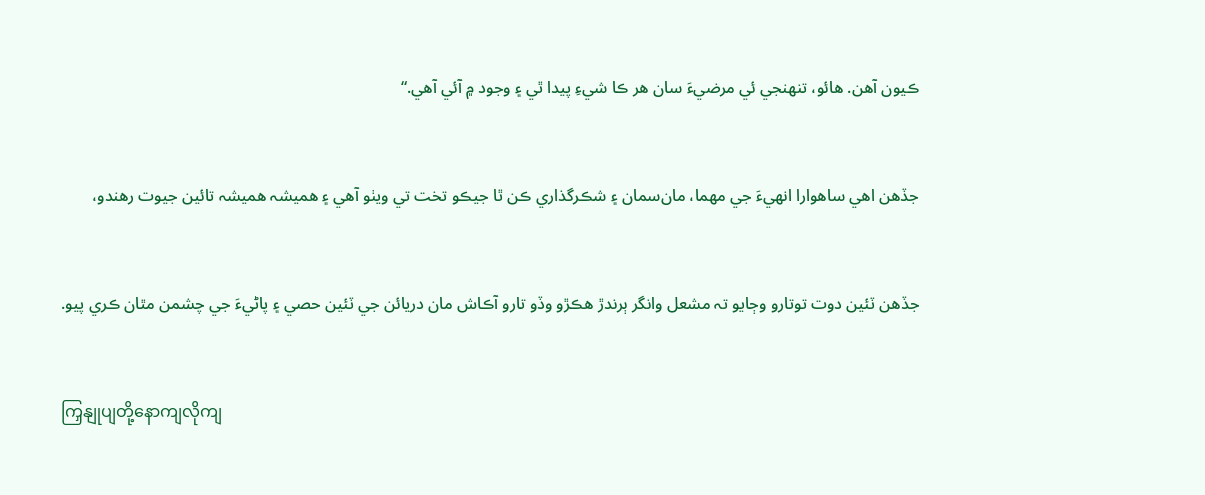ڪيون آهن. هائو، تنهنجي ئي مرضيءَ سان هر ڪا شيءِ پيدا ٿي ۽ وجود ۾ آئي آهي.“


جڏهن اهي ساهوارا انهيءَ جي مهما، مان‌سمان ۽ شڪرگذاري ڪن ٿا جيڪو تخت تي ويٺو آهي ۽ هميشہ هميشہ تائين جيوت رهندو،


جڏهن ٽئين دوت توتارو وڄايو تہ مشعل وانگر ٻرندڙ هڪڙو وڏو تارو آڪاش مان دريائن جي ٽئين حصي ۽ پاڻيءَ جي چشمن مٿان ڪري پيو.


ကြှနျုပျတို့နောကျလိုကျ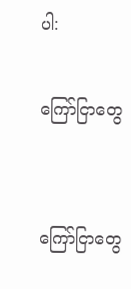ပါ:

ကြော်ငြာတွေ


ကြော်ငြာတွေ